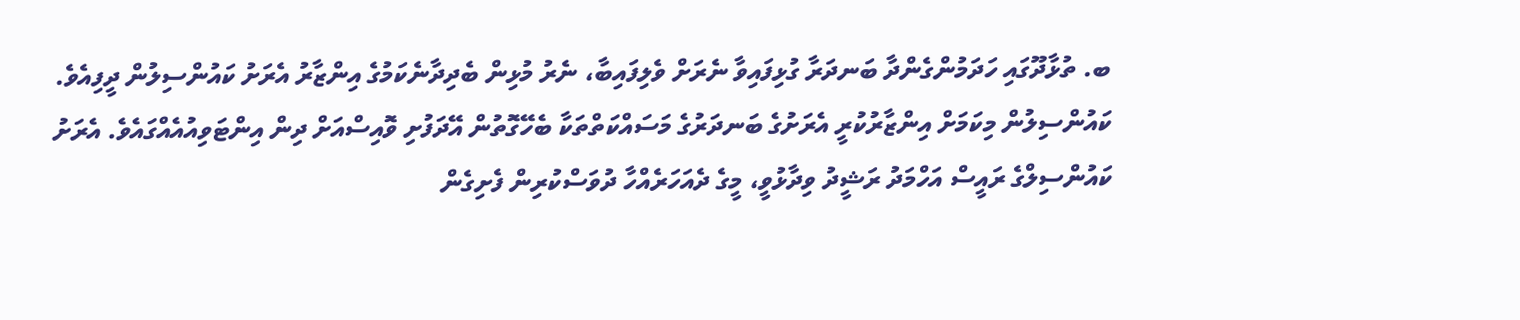ބ. ތުޅާދޫގައި ހަދަމުންގެންދާ ބަނދަރާ ގުޅިފައިވާ ނެރަށް ވެލިފައިބާ، ނެރު މުޅިން ބެދިދާނެކަމުގެ އިންޒާރު އެރަށު ކައުންސިލުން ދީފިއެވެ.
ކައުންސިލުން މިކަމަށް އިންޒާރުކުރީ އެރަށުގެ ބަނދަރުގެ މަސައްކަތްތަކާ ބެހޭގޮތުން އޭދަފުށި ވޮއިސްއަށް ދިން އިންޓަވިއުއެއްގައެވެ. އެރަށު ކައުންސިލްގެ ރައީސް އަހްމަދު ރަޝީދު ވިދާޅުވީ، މީގެ ދެއަހަރެއްހާ ދުވަސްކުރިން ފެށިގެން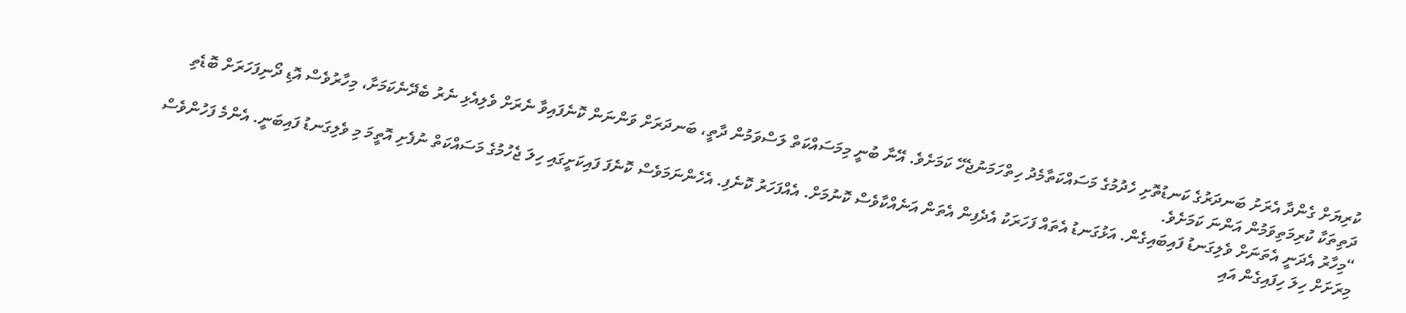ކުރިޔަށް ގެންދާ އެރަށު ބަނދަރުގެ ކަނޑުތޮށި ހެދުމުގެ މަސައްކަތާމެދު ހިތްހަމަނުޖެހޭ ކަމަށެވެ. އޭނާ ބުނީ މިމަސައްކަތް ލަސްވަމުން ދާތީ، ބަނދަރަށް ވަންނަން ކޮނެފައިވާ ނެރަށް ވެލިއެޅި ނެރު ބެދޭނެކަމަށާ، މިހާރުވެސް އޮޑި ދޯނިފަހަރަށް ބޮޑެތި ދަތިތަކާ ކުރިމަތިވަމުން އަންނަ ކަމަށެވެ.
“މިހާރު އެދަނީ އެތަނަށް ވެލިގަނޑު ފައިބައިގެން. އަޅުގަނޑު އެތައް ފަހަރަކު އެދެފިން އެތަން އަނެއްކާވެސް ކޮނުމަށް. އެއްފަހަރު ކޮނެފި. އެހެންނަމަވެސް ކޮނެފަ ފައިކަށީގައި ހިލަ ޖެހުމުގެ މަސައްކަތް ނުފެށި އޮތީމަ މި ވެލިގަނޑު ފައިބަނީ. އެންމެ ފަހުންވެސް މިރަށަށް ހިލަ ހިފައިގެން އައި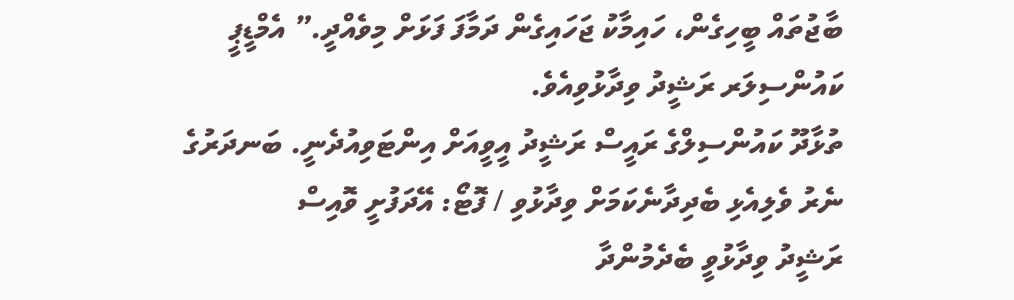ބާޖުތައް ބީހިގެން، ހައިމާކު ޖަހައިގެން ދަމާފަ ފަޅަށް މިވެއްދީ.” އެމްޑީޕީ ކައުންސިލަރ ރަޝީދު ވިދާޅުވިއެވެ.
ތުޅާދޫ ކައުންސިލްގެ ރައީސް ރަޝީދު އީވީއަށް އިންޓަވިއުދެނީ. ބަނދަރުގެ ނެރު ވެލިއެޅި ބެދިދާނެކަމަށް ވިދާޅުވި / ފޮޓޯ: އޭދަފުށީ ވޮއިސް
ރަޝީދު ވިދާޅުވީ ބެދެމުންދާ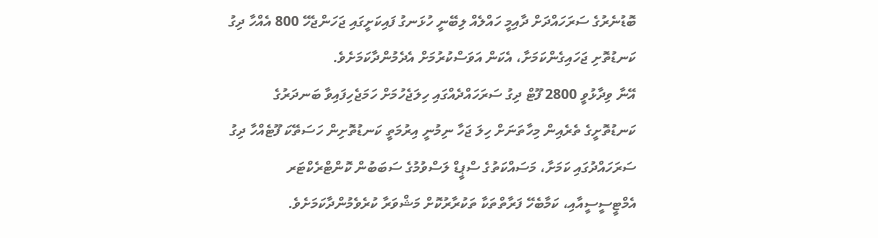ބޮޑުނެރުގެ ސަރަހައްދަށް ދާއިމީ ހައްލެއް ލިބޭނީ ހުޅަނގު ފައިކަށީގައި ޖަހަންޖެހޭ 800 އެއްހާ ދިގު ކަނޑުތޮށި ޖަހައިގެންކަމަށާ، އެކަން އަވަސްކުރުމަށް އެދެމުންދާކަމަށެވެ.
އޭނާ ވިދާޅުވީ 2800 ފޫޓް ދިގު ސަރަހައްދެއްގައި ހިލަޖެހުމަށް ހަމަޖެހިފައިވާ ބަނދަރުގެ ކަނޑުތޮށީގެ ތެރެއިން މިހާތަނަށް ހިލަ ޖަހާ ނިމުނީ އިރުމަތީ ކަނޑުތޮށިން ހަސަތޭކަ ފޫޓެއްހާ ދިގު ސަރަހައްދުގައި ކަމަށާ، މަސައްކަތުގެ ސްޕީޑް ލަސްވުމުގެ ސަބަބުން ކޮންޓްރެކްޓަރ އެމްޓީސީސީއާއި، ކަމާބެހޭ ފަރާތްތަކާ ތަކުރާރުކޮށް މަޝްވަރާ ކުރެވެމުންދާކަމަށެވެ.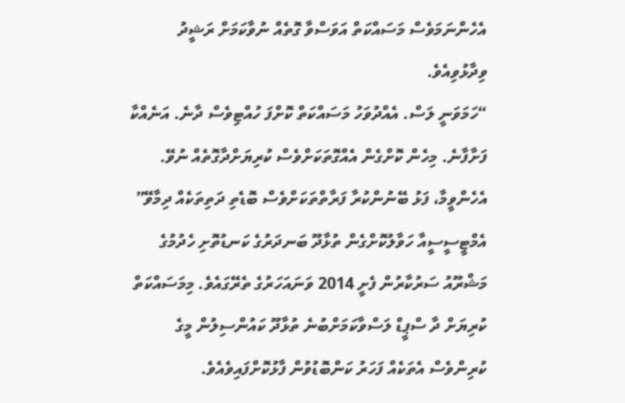އެހެންނަމަވެސް މަސައްކަތް އަވަސްވާ ގޮތެއް ނުވާކަމަށް ރަޝީދު ވިދާޅުވިއެވެ.
“ހަމަވަނީ ލަސް. އެއްދުވަހު މަސައްކަތް ކޮށްފަ ހުއްޓިވެސް ދާނެ. އަނެއްކާ ފަށާފާނެ. މިހެން ކޮށްގެން އެއްގޮތަކަށްވެސް ކުރިޔަށްދާގޮތެއް ނުވޭ. އެހެންވީމާ، ފަޅު ބޭނުންކުރާ ފަރާތްތަކަށްވެސް ބޮޑެތި ދަތިތަކެއް ދިމާވޭ”
އެމްޓީސީސީއާ ހަވާލުކޮށްގެން ތުޅާދޫ ބަނދަރުގެ ކަނޑުތޮށި ހެދުމުގެ މަޝްރޫއު ސަރުކާރުން ފެށީ 2014 ވަނައަހަރުގެ ތެރޭގައެވެ. މިމަސައްކަތް ކުރިޔަށް ދާ ސްޕީޑް ލަސްވާކަމަށްބުނެ ތުޅާދޫ ކައުންސިލުން މީގެ ކުރިންވެސް އެތަކެއް ފަހަރު ކަންބޮޑުވުން ފާޅުކޮށްފައިވެއެވެ.